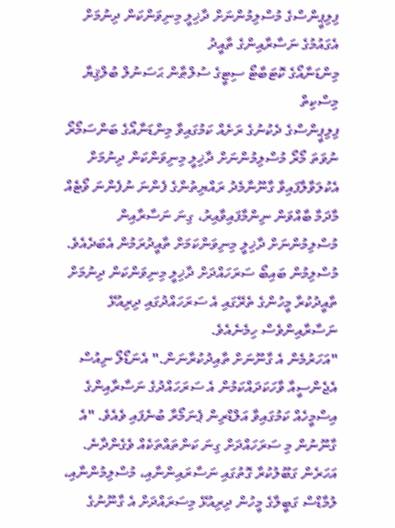ފިލިޕީންސްގެ މުސްލިމުންނަށް ދާޚިލީ މިނިވަންކަން ދިނުމަށް އެގައުމުގެ ނަސާރާއިންގެ ތާއީދު
މިންޑަނާއޯގެ ކޮޓަބާޓޯ ސިޓީގެ ސުލްޠާން ޙަސަނުލް ބުލްޤިޔާ މިސްކިތް
ފިލިޕީންސްގެ ދެކުނުގެ ރަށެއް ކަމުގައިވާ މިންޑަނާއޯގެ ބަންސަމޯރޯ ނުވަތަ މޯރޯ މުސްލިމުންނަށް ދާޚިލީ މިނިވަންކަން ދިނުމަށް އެކުލަވާލާފައިވާ ގާނޫނާމެދު ރައްޔިތުންގެ ފެންނަ ނުފެންނަ ވޯޓެއް މާދަމާ ބާއްވަން ނިންމާފައިވާއިރު، ގިނަ ނަސާރާއިން މުސްލިމުންނަށް ދާޚިލީ މިނިވަންކަމަށް ތާއީދުރަމުން އެބަދެއެވެ.
މުސްލިމުން ބައިބޯ ސަރަހައްދަށް ދާޚިލީ މިނިވަންކަން ދިނުމަށް ތާއީދުކުރާ މީހުންގެ ތެރޭގައި އެ ސަރަހައްދުގައި ދިރިއުޅޭ ނަސާރާއިންވެސް ހިމެނެއެވެ.
"އަހަރުމެން އެ ގާނޫނަށް ތާއިދުކުރާނަން." އެނަޑޯލޯ ނިއުސް އެޖެންސީއާ ވާހަކަދައްކަމުން އެ ސަރަހައްދުގެ ނަސާރާއިންގެ އިސްމީހެއް ކަމުގައިވާ އަލްޑްރިން ޕެނަމޯރާ ބުނެފައި ވެއެވެ. "އެ ގާނޫނުން މި ސަރަހައްދަށް ގިނަ ކަންތައްތަކެއް ވެގެންދާނެ. އަހަރެން ގަބޫލުކުރާ ގޮތުގައި ނަސާރައިންނާއި، މުސްލިމުންނާއި، ލުމާޑްސް ގަބީލާގެ މީހުން ދިރިއުޅޭ މިސަރައްދަށް އެ ގާނޫނުގެ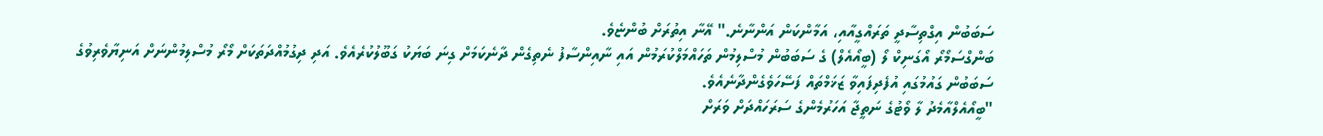ސަބަބުން އިގްތިސާދީ ތަރައްގީއާއި، އަމާންކަން އަންނާނެ." އޭނާ އިތުރަށް ބުންޏެވެ.
ބަންގްސަމޯރޯ އޯގަނިކް ލޯ (ބީއޯއެލް) ގެ ސަބަބުން މުސްލިމުން ތަހައްމަލްކުރަމުން އައި ނާއިންސާފު ނެތިގެން ދާނެކަމަށް ގިނަ ބަޔަކު ގަބޫލުކުރެއެވެ. އަދި ދިގުމުއްދަތަކަށް މޯރޯ މުސްލިމުންނަށް އަނިޔާވެރިވުގެ ސަބަބުން ގައުމުގައި އުފެދިފައިވާ ޒަޚަމްތައް ފަސޭހަވެގެންދާނެއެވެ.
"ބީއޯއެލްއާމެދު ލާ ވޯޓުގެ ނަތީޖާ އަހަރުމެންގެ ސަރަހައްދަށް ވަރަށް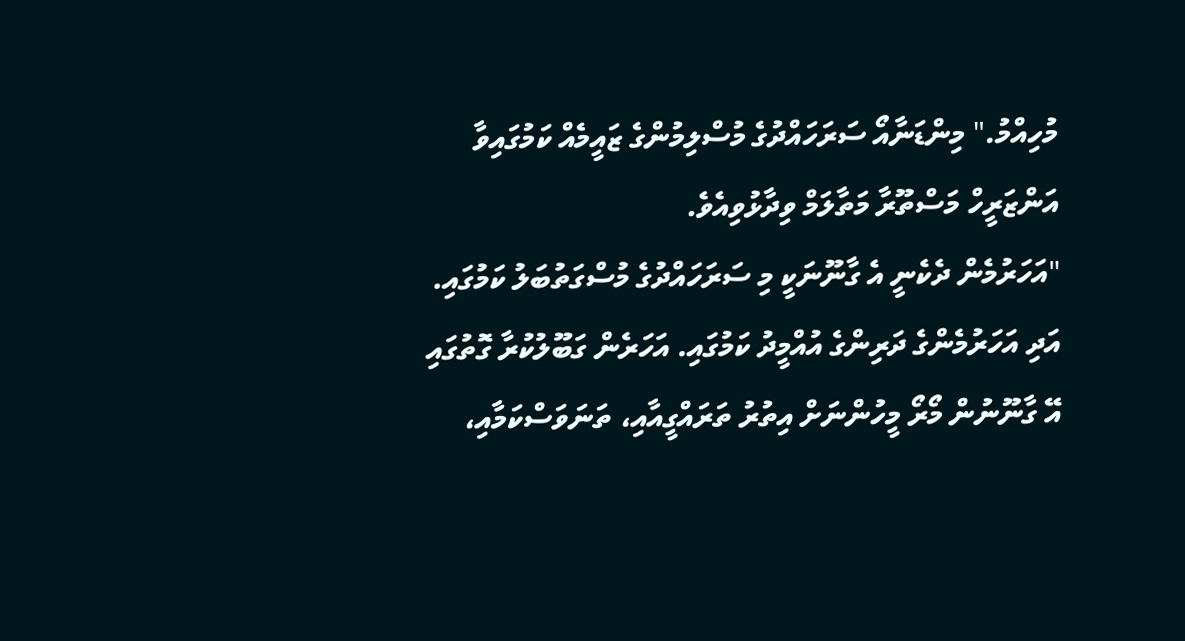މުހިއްމު." މިންޑަނާއޯ ސަރަހައްދުގެ މުސްލިމުންގެ ޒައީމެއް ކަމުގައިވާ އަންޒަރީހް މަސްތޫރާ މަތާލަމް ވިދާޅުވިއެވެ.
"އަހަރުމެން ދެކެނީ އެ ގާނޫނަކީ މި ސަރަހައްދުގެ މުސްގަތުބަލު ކަމުގައި. އަދި އަހަރުމެންގެ ދަރިންގެ އުއްމީދު ކަމުގައި. އަހަރެން ގަބޫލުކުރާ ގޮތުގައި އޭ ގާނޫނުން މޯރޯ މީހުންނަށް އިތުރު ތަރައްގީއާއި، ތަނަވަސްކަމާއި،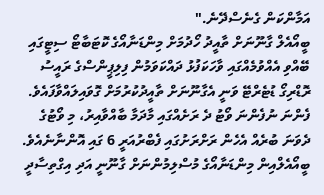އަމާންކަން ގެނެސްދޭނެ."
ބީއޯއެލް ގާނޫނަށް ތާއީދު ހޯދުމަށް މިންޑަނާއޯގެ ކޮޓަބާޓޯ ސިޓީގައި ބޭއްވި އެއްވުމެއްގައި ވާހަކަފުޅު ދައްކަވަމުން ފިލިޕީންސްގެ ރައީސު ރޮޑްރިގޯ ޑުޓެރްޓޭ ވަނީ އެގާނޫނަށް ތާއީދުކުރުމަށް ގޮވައިލައްވާފައެވެ.
ފެންނަ ނުފެންނަ ވޯޓު ދެ ރަށެއްގައި މާދަމާ ބާއްވާއިރު، މި ވޯޓުގެ ދެވަނަ ބުރެއް އެހެން ރަށްރަށުގައި ފެބްރުއަރީ 6 ގައި އޮންނާނެއެވެ.
ބީއޯއެލްއިން މިންޑަނާއޯގެ މުސްލިމުންނަށް ގާނޫނީ އަދި އިގްތިސާދީ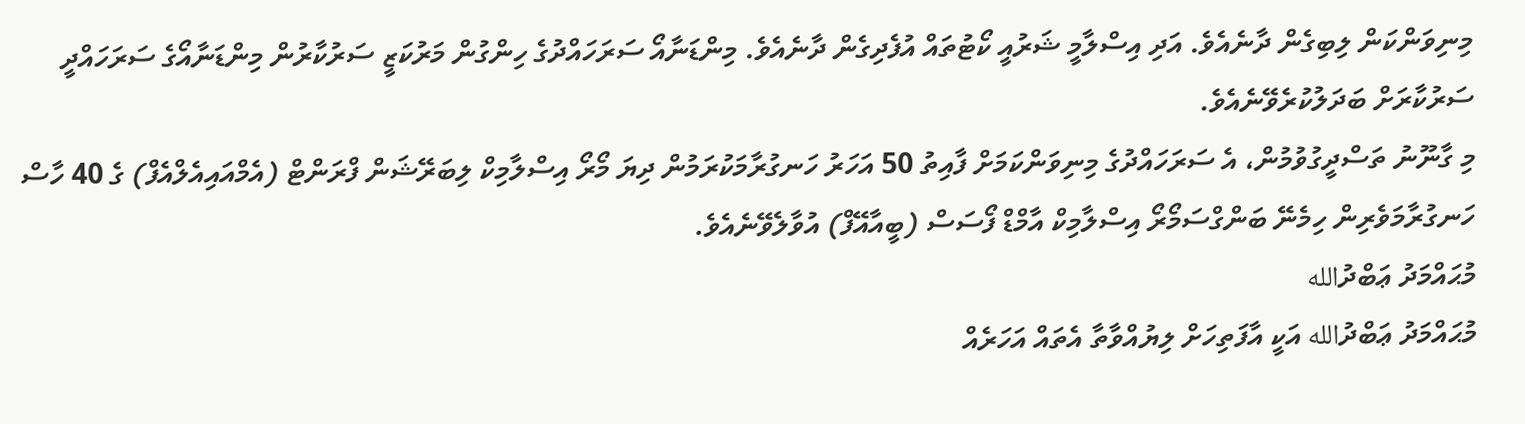މިނިވަންކަން ލިބިގެން ދާނެއެވެ. އަދި އިސްލާމީ ޝަރުއީ ކޯޓުތައް އުފެދިގެން ދާނެއެވެ. މިންޑަނާއޯ ސަރަހައްދުގެ ހިންގުން މަރުކަޒީ ސަރުކާރުން މިންޑަނާއޯގެ ސަރަހައްދީ ސަރުކާރަށް ބަދަލުކުރެވޭނެއެވެ.
މި ގާނޫނު ތަސްދީގުވުމުން، އެ ސަރަހައްދުގެ މިނިވަންކަމަށް ފާއިތު 50 އަހަރު ހަނގުރާމަކުރަމުން ދިޔަ މޯރޯ އިސްލާމިކް ލިބަރޭޝަން ފްރަންޓް (އެމްއައިއެލްއެފް) ގެ 40 ހާސް ހަނގުރާމަވެރިން ހިމެނޭ ބަންގްސަމޯރޯ އިސްލާމިކް އާމްޑް ފޯސަސް (ބީއާއޭފް) އުވާލެވޭނެއެވެ.
މުޙައްމަދު ޢަބްދުالله
މުޙައްމަދު ޢަބްދުالله އަކީ އާފަތިހަށް ލިޔުއްވާތާ އެތައް އަހަރެއް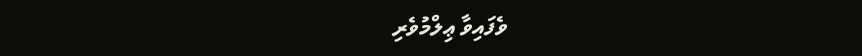ވެފައިވާ ޢިލްމުވެރި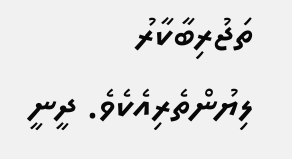ތަޖުރިބާކާރު ލިޔުންތެރިއެކެވެ. ދީނީ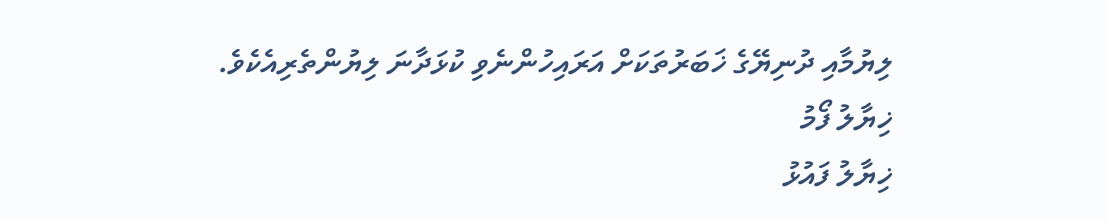ލިޔުމާއި ދުނިޔޭގެ ޚަބަރުތަކަށް އަރައިހުންނެވި ކުޅަދާނަ ލިޔުންތެރިއެކެވެ.
ޚިޔާލު ފޯމު
ޚިޔާލު ފައުޅު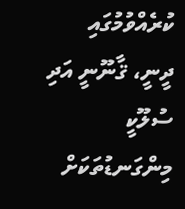ކުރެއްވުމުގައި ދީނީ، ޤާނޫނީ އަދި ސުލޫކީ މިންގަނޑުތަކަށް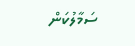ސަމާލުކަން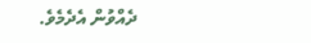ދެއްވުން އެދެމެވެ.